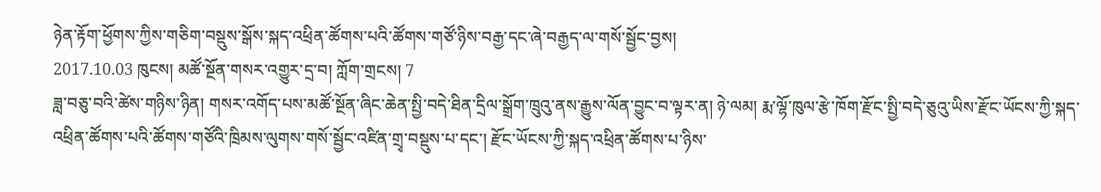ཉེན་རྟོག་ཕྱོགས་ཀྱིས་གཅིག་བསྡུས་སྒོས་སྐད་འཕྲིན་ཚོགས་པའི་ཚོགས་གཙོ་ཉིས་བརྒྱ་དང་ཞེ་བརྒྱད་ལ་གསོ་སྦྱོང་བྱས།
2017.10.03 ཁུངས། མཚོ་སྔོན་གསར་འགྱུར་དྲ་བ། ཀློག་གྲངས། 7
ཟླ་བཅུ་བའི་ཚེས་གཉིས་ཉིན། གསར་འགོད་པས་མཚོ་སྔོན་ཞིང་ཆེན་སྤྱི་བདེ་ཐིན་དྲིལ་སྒྲོག་ཁྲུའུ་ནས་རྒྱུས་ལོན་བྱུང་བ་ལྟར་ན། ཉེ་ལམ། རྨ་ལྷོ་ཁུལ་རྩེ་ཁོག་རྫོང་སྤྱི་བདེ་ཅུའུ་ཡིས་རྫོང་ཡོངས་ཀྱི་སྐད་འཕྲིན་ཚོགས་པའི་ཚོགས་གཙོའི་ཁྲིམས་ལུགས་གསོ་སྦྱོང་འཛིན་གྲྭ་བསྡུས་པ་དང་། རྫོང་ཡོངས་ཀྱི་སྐད་འཕྲིན་ཚོགས་པ་ཉིས་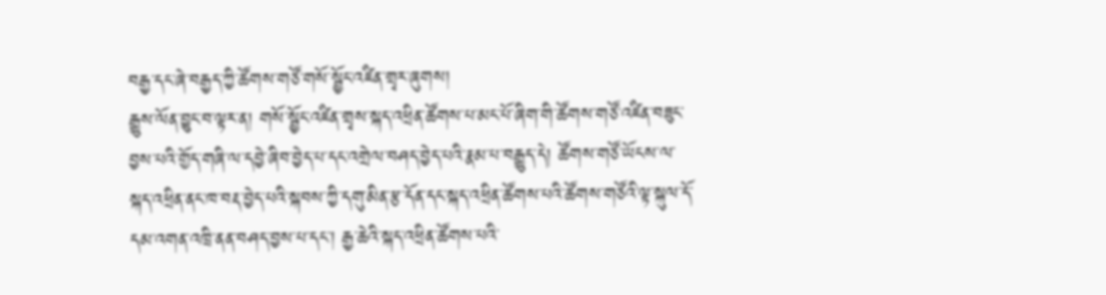བརྒྱ་དང་ཞེ་བརྒྱད་ཀྱི་ཚོགས་གཙོ་གསོ་སྦྱོང་འཛིན་གྲྭར་ཞུགས།
རྒྱུས་ལོན་བྱུང་བ་ལྟར་ན། གསོ་སྦྱོང་འཛིན་གྲྭས་སྐད་འཕྲིན་ཚོགས་པ་མང་པོ་ཞིག་གི་ཚོགས་གཙོ་འཛིན་བཟུང་བྱས་པའི་གྱོད་གཞི་ལ་དབྱེ་ཞིབ་བྱེད་པ་དང་འགྲེལ་བཤད་བྱེད་པའི་རྣམ་པ་བརྒྱུད་དེ། ཚོགས་གཙོ་ཡོངས་ལ་སྐད་འཕྲིན་ནང་ཁ་བརྡ་བྱེད་པའི་སྐབས་ཀྱི་དགུ་མིན་རྩ་དོན་དང་སྐད་འཕྲིན་ཚོགས་པའི་ཚོགས་གཙོའི་ལྟ་སྐུལ་དོ་དམ་འགན་འཁྲི་ནན་བཤད་བྱས་པ་དང་། རྒྱ་ཆེའི་སྐད་འཕྲིན་ཚོགས་པའི་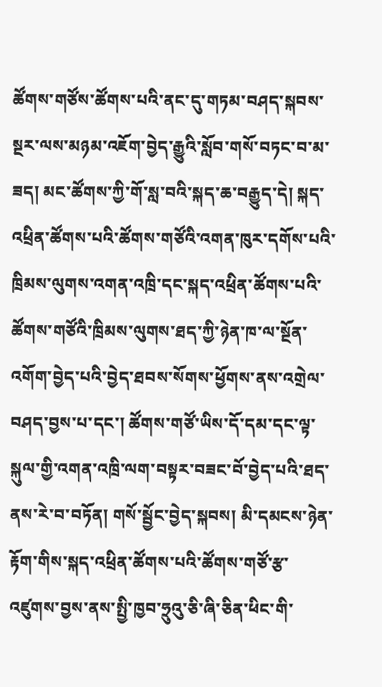ཚོགས་གཙོས་ཚོགས་པའི་ནང་དུ་གཏམ་བཤད་སྐབས་སྔར་ལས་མཉམ་འཇོག་བྱེད་རྒྱུའི་སློབ་གསོ་བཏང་བ་མ་ཟད། མང་ཚོགས་ཀྱི་གོ་སླ་བའི་སྐད་ཆ་བརྒྱུད་དེ། སྐད་འཕྲིན་ཚོགས་པའི་ཚོགས་གཙོའི་འགན་ཁུར་དགོས་པའི་ཁྲིམས་ལུགས་འགན་འཁྲི་དང་སྐད་འཕྲིན་ཚོགས་པའི་ཚོགས་གཙོའི་ཁྲིམས་ལུགས་ཐད་ཀྱི་ཉེན་ཁ་ལ་སྔོན་འགོག་བྱེད་པའི་བྱེད་ཐབས་སོགས་ཕྱོགས་ནས་འགྲེལ་བཤད་བྱས་པ་དང་། ཚོགས་གཙོ་ཡིས་དོ་དམ་དང་ལྟ་སྐུལ་གྱི་འགན་འཁྲི་ལག་བསྟར་བཟང་བོ་བྱེད་པའི་ཐད་ནས་རེ་བ་བཏོན། གསོ་སྦྱོང་བྱེད་སྐབས། མི་དམངས་ཉེན་རྟོག་གིས་སྐད་འཕྲིན་ཚོགས་པའི་ཚོགས་གཙོ་རྩ་འཛུགས་བྱས་ནས་སྤྱི་ཁྱབ་ཧྲུའུ་ཅི་ཞི་ཅིན་ཕིང་གི་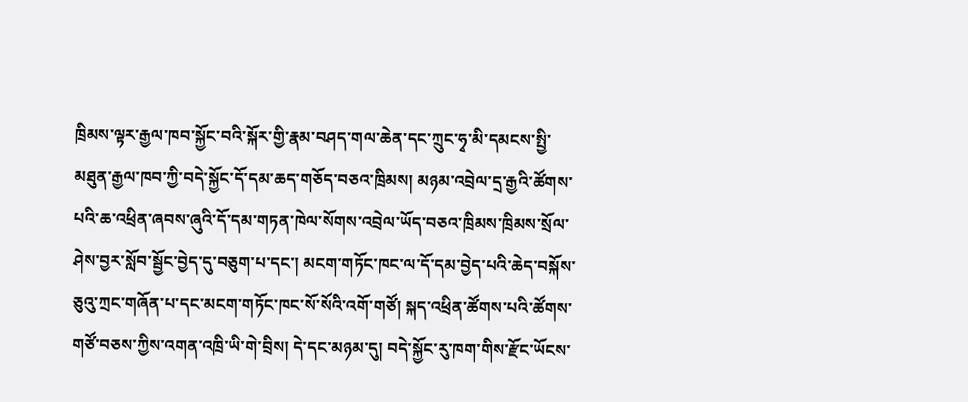ཁྲིམས་ལྟར་རྒྱལ་ཁབ་སྐྱོང་བའི་སྐོར་གྱི་རྣམ་བཤད་གལ་ཆེན་དང་ཀྲུང་ཧྭ་མི་དམངས་སྤྱི་མཐུན་རྒྱལ་ཁབ་ཀྱི་བདེ་སྐྱོང་དོ་དམ་ཆད་གཅོད་བཅའ་ཁྲིམས། མཉམ་འབྲེལ་དྲ་རྒྱའི་ཚོགས་པའི་ཆ་འཕྲིན་ཞབས་ཞུའི་དོ་དམ་གཏན་ཁེལ་སོགས་འབྲེལ་ཡོད་བཅའ་ཁྲིམས་ཁྲིམས་སྲོལ་ཤེས་བྱར་སློབ་སྦྱོང་བྱེད་དུ་བཅུག་པ་དང་། མངག་གཏོང་ཁང་ལ་དོ་དམ་བྱེད་པའི་ཆེད་བསྐོས་ཅུའུ་ཀྲང་གཞོན་པ་དང་མངག་གཏོང་ཁང་སོ་སོའི་འགོ་གཙོ། སྐད་འཕྲིན་ཚོགས་པའི་ཚོགས་གཙོ་བཅས་ཀྱིས་འགན་འཁྲི་ཡི་གེ་བྲིས། དེ་དང་མཉམ་དུ། བདེ་སྐྱོང་རུ་ཁག་གིས་རྫོང་ཡོངས་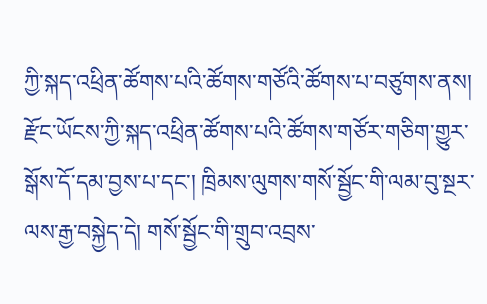ཀྱི་སྐད་འཕྲིན་ཚོགས་པའི་ཚོགས་གཙོའི་ཚོགས་པ་བཙུགས་ནས། རྫོང་ཡོངས་ཀྱི་སྐད་འཕྲིན་ཚོགས་པའི་ཚོགས་གཙོར་གཅིག་གྱུར་སྒོས་དོ་དམ་བྱས་པ་དང་། ཁྲིམས་ལུགས་གསོ་སྦྱོང་གི་ལམ་བུ་སྔར་ལས་རྒྱ་བསྐྱེད་དེ། གསོ་སྦྱོང་གི་གྲུབ་འབྲས་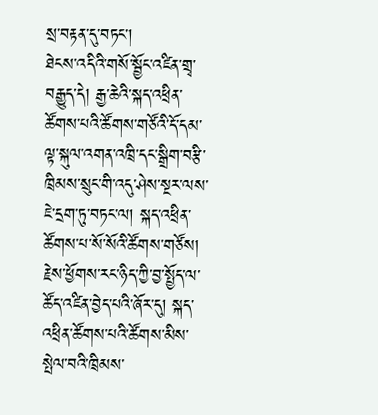སྲ་བརྟན་དུ་བཏང་།
ཐེངས་འདིའི་གསོ་སྦྱོང་འཛིན་གྲྭ་བརྒྱུད་དེ། རྒྱ་ཆེའི་སྐད་འཕྲིན་ཚོགས་པའི་ཚོགས་གཙོའི་དོ་དམ་ལྟ་སྐུལ་འགན་འཁྲི་དང་སྒྲིག་བརྩི་ཁྲིམས་སྲུང་གི་འདུ་ཤེས་སྔར་ལས་ཇེ་དྲག་ཏུ་བཏང་ལ། སྐད་འཕྲིན་ཚོགས་པ་སོ་སོའི་ཚོགས་གཙོས། རྗེས་ཕྱོགས་རང་ཉིད་ཀྱི་བྱ་སྤྱོད་ལ་ཚོད་འཛིན་བྱེད་པའི་ཞོར་དུ། སྐད་འཕྲིན་ཚོགས་པའི་ཚོགས་མིས་སྤེལ་བའི་ཁྲིམས་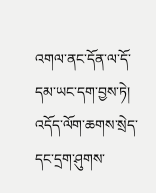འགལ་ནང་དོན་ལ་དོ་དམ་ཡང་དག་བྱས་ཏེ། འདོད་ལོག་ཆགས་སྲེད་དང་དྲག་ཤུགས་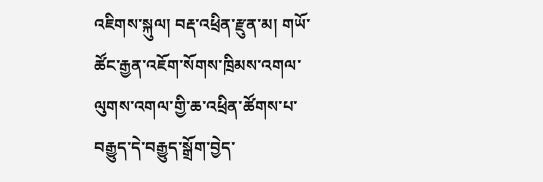འཇིགས་སྐུལ། བརྡ་འཕྲིན་རྫུན་མ། གཡོ་ཚོང་རྒྱན་འཇོག་སོགས་ཁྲིམས་འགལ་ལུགས་འགལ་གྱི་ཆ་འཕྲིན་ཚོགས་པ་བརྒྱུད་དེ་བརྒྱུད་སྒྲོག་བྱེད་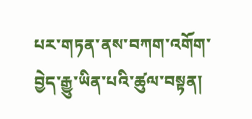པར་གཏན་ནས་བཀག་འགོག་བྱེད་རྒྱུ་ཡིན་པའི་ཚུལ་བསྟན།